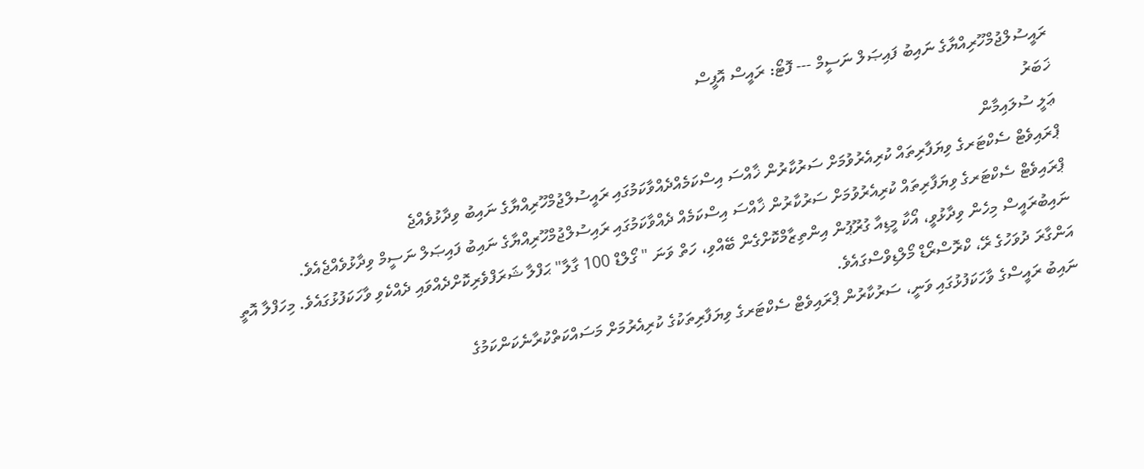ރައީސުލްޖުމްހޫރިއްޔާގެ ނައިބު ފައިޞަލް ނަސީމް --- ފޮޓޯ: ރައީސް އޮފީސް
ޚަބަރު
ޢަލީ ސުލައިމާން
ޕްރައިވެޓް ސެކްޓަރގެ ވިޔަފާރިތައް ކުރިއެރުވުމަށް ސަރުކާރުން ޚާއްސަ އިސްކަމެއްދެއްވާކަމުގައި ރައީސުލްޖުމްހޫރިއްޔާގެ ނައިބު ވިދާޅުވެއްޖެ
ޕްރައިވެޓް ސެކްޓަރގެ ވިޔަފާރިތައް ކުރިއެރުވުމަށް ސަރުކާރުން ޚާއްސަ އިސްކަމެއް ދެއްވާކަމުގައި ރައިސުލްޖުމްހޫރިއްޔާގެ ނައިބު ފައިޞަލް ނަސީމް ވިދާޅުވެއްޖެއެވެ.
ނައިބުރައީސް މިހެން ވިދާޅުވީ، އޯކާ މީޑިއާ ގުރޫޕުން އިންތިޒާމްކޮށްގެން ބޭއްވި، ހަތް ވަނަ " ގޯލްޑް 100 ގާލާ" ޙަފްލާ ޝަރަފްވެރިކޮށްދެއްވައި ދެއްކެވި ވާހަކަފުޅުގައެވެ. މިހަފްލާ އޮތީ އަންގާރަ ދުވަހުގެ ރޭ، ކްރޮސްރޯޑް މޯލްޑިވްސްގައެވެ.
ނައިބު ރައީސްގެ ވާހަކަފުޅުގައި ވަނީ، ސަރުކާރުން ޕްރައިވެޓް ސެކްޓަރގެ ވިޔަފާރިތަކުގެ ކުރިއެރުމަށް މަސައްކަތްކުރާނެކަންކަމުގެ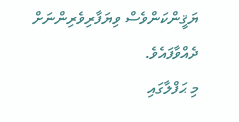ޔަޤީންކަންވެސް ވިޔަފާރިވެރިންނަށް ދެއްވާފައެވެ.
މި ޙަފްލާގައި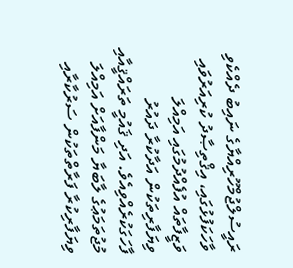ރައީސުލްޖުމްހޫރިއްޔާގެ ނައިބު ދެއްކެވި ވާހަކަފުޅުގައި، އިޤްތިޞާދު ކުރިއަރުވައި ވަޒީފާތައް އުފެއްދުމުގައި އަމިއްލަ ވިޔަފާރިތަކުން އަދާކުރާ ދައުރު ފާހަގަކުރެއްވިއެވެ. އަދި ޤައުމީ ތަރައްޤީއާއި މުޖުތަމަޢުގެ ލާބަޔާ މަންފާއަށް އަމިއްލަ ވިޔަފާރިކުރާ ފަރާތްތަކުން ސަރުކާރާއި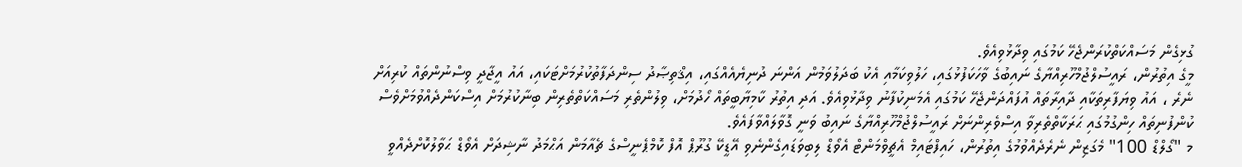ގުޅިގެން މަސައްކަތްކުރަންޖެހޭ ކަމުގައި ވިދާޅުވިއެވެ.
މީގެ އިތުރުން، ރައީސުލްޖުމްހޫރިއްޔާގެ ނައިބުގެ ވާހަކަފުޅުގައި، ހަލުވިކަމާއި އެކު ބަދަލުވަމުން އަންނަ ދުނިޔެއެއްގައި، އިޤްތިޞާދު ސިންދަފާތުކުރުމަށްޓަކައި، އައު އީޖާދީ ވިސްނުންތައް ކުރިއަށް ނެރެ ، އައު ވިޔަފާރިތަކާއި ދާއިރާތައް އުފައްދަންޖެހޭ ކަމުގައި އެމަނިކުފާނު ވިދާޅުވިއެވެ. އަދި އިތުރު ކާމިޔާބީތައް ހޯދުމަށް، ވިލުންތެރި މަސައްކަތްތެރިން ބިނާކުރުމަށް އިސްކަންދެއްވުމަށްވެސް ކުންފުނިތައް ހިންގުމުގައި ޙަރަކާތްތެރިވާ އިސްވެރިންނަށް ރައީސުލްޖުމްހޫރިއްޔާގެ ނައިބު ވަނީ ގޮވާލައްވާފައެވެ.
މ "ގޯލްޑް 100" މެގަޒިން ނެރެދެއްވުމުގެ އިތުރުން، ހައިފްޓައިމް އެޗީވްމަންޓް އެވޯޑް ލިބިވަޑައިގެންނެވި އޭޑީކޭ ގުރޫޕް އޮފް ކޮމްޕެނީސްގެ ޗެއާމަން އަޙްމަދު ނާޝިދަށް އެވޯޑް ޙަވާލުކޮށްދެއްވީ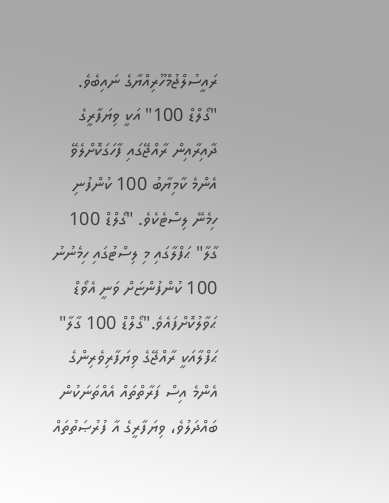ރައީސުލްޖުމްހޫރިއްޔާގެ ނައިބެވެ.
"ގޯލްޑް 100" އަކީ ވިޔަފާރީގެ ދާއިރާއިން ރާއްޖޭގައި ފާހަގަކޮށްލެވޭ އެންމެ ކާމިޔާބު 100 ކުންފުނި ހިމެނޭ ލިސްޓެކެވެ. "ގޯލްޑް 100 ގާލާ" ޙަފްލާގައި މި ލިސްޓުގައި ހިމެނުނު 100 ކުންފުންޏަށް ވަނީ އެވޯޑް ޙަވާލުކޮށްފައެވެ."ގޯލްޑް 100 ގާލާ" ޙަފްލާއަކީ ރާއްޖޭގެ ވިޔަފާރިވެރިންގެ އެންމެ އިސް ފަރާތްތައް އެއްތަނަކުން ބައްދަލުވެ، ވިޔަފާރީގެ އާ ފުރުޞަތުތައް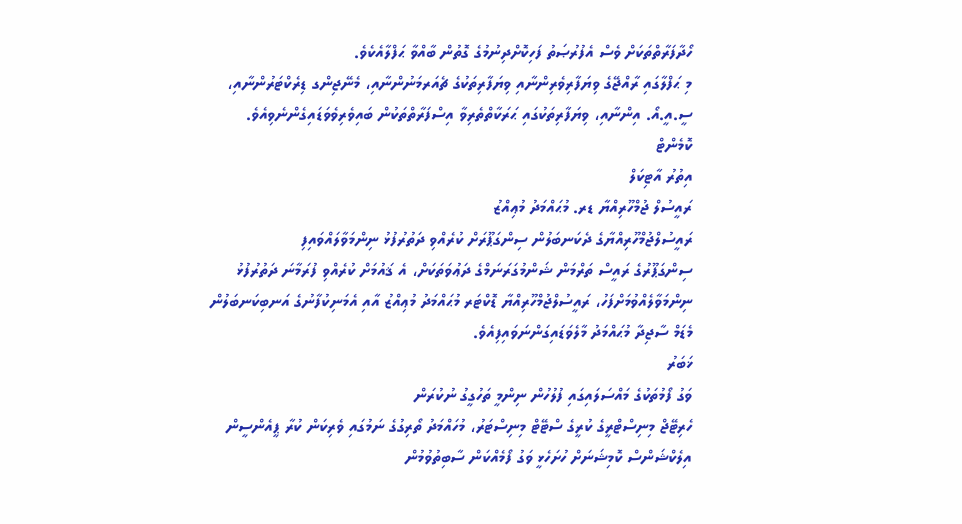ހޯދާފަރާތްތަކަށް ވެސް އެފުރުޞަތު ފަހިކޮށްދިނުމުގެ ގޮތުން ބާއްވާ ޙަފްލާއެކެވެ.
މި ޙަފްލާގައި ރާއްޖޭގެ ވިޔަފާރިވެރިންނާއި ވިޔަފާރިތަކުގެ ޗެއަރމަނުންނާއި، މެނޭޖިންގ ޑިރެކްޓަރުންނާއި، ސީ.އީ.އޯ. އިންނާއި، ވިޔަފާރިތަކުގައި ޙަރަކާތްތެރިވާ އިސްފަރާތްތަކުން ބައިވެރިވެވަޑައިގެންނެވިއެވެ.
ކޮމެންޓް
އިތުރު އާޓިކަލް
ރައީސުލް ޖުމްހޫރިއްޔާ ޑރ. މުޙައްމަދު މުޢިއްޒު
ރައީސުލްޖުމްހޫރިއްޔާގެ ދެކަނބަލުން ސިންގަޕޫރަށް ކުރެއްވި ދަތުރުފުޅު ނިންމަވާލައްވައިފި
ސިންގަޕޫރުގެ ރައީސް ތަރްމަން ޝަންމުގަރަނަމްގެ ދަޢުވަތަކަށް، އެ ޤައުމަށް ކުރެއްވި ފުރަމާނަ ދަތުރުފުޅު ނިންމަވާލެއްވުމަށްފަހު، ރައީސުލްޖުމްހޫރިއްޔާ ޑޮކްޓަރ މުޙައްމަދު މުޢިއްޒު އާއި އެމަނިކުފާނުގެ އަނބިކަނބަލުން މެޑަމް ސާޖިދާ މުޙައްމަދު މާލެވަޑައިގަންނަވައިފިއެވެ.
ޚަބަރު
ވަގު ފޯމުތަކުގެ މައްސަލައިގައި ފުލުހުން ނިންމީ ތަހުގީގު ނުކުރަން
ހެރިޓޭޖް މިނިސްޓްރީގެ ކުރީގެ ސްޓޭޓް މިނިސްޓަރު، މުހައްމަދު ތޯރިގުގެ ނަމުގައި ވެރިކަން ކުރާ ޕީއެންސީން އިލެކްޝަންސް ކޮމިޝަނަށް ހުށަހެޅީ ވަގު ފޯމެއްކަން ސާބިތުވުމުން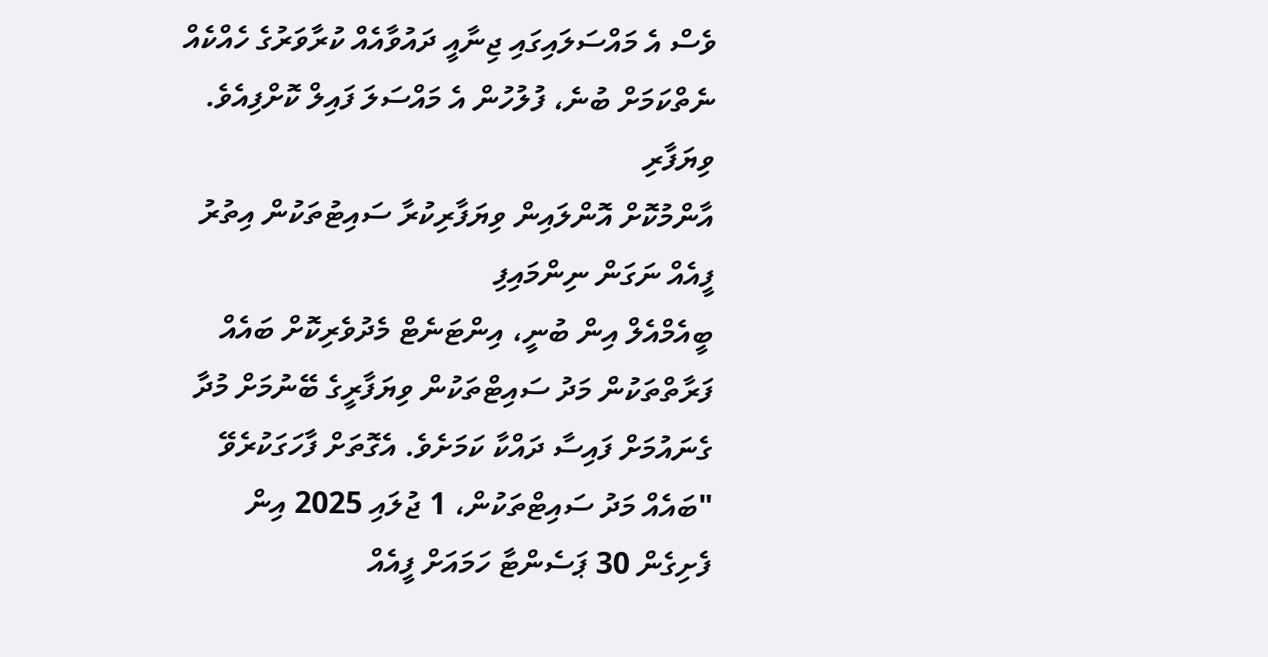ވެސް އެ މައްސަލައިގައި ޖިނާއީ ދައުވާއެއް ކުރާވަރުގެ ހެއްކެއް ނެތްކަމަށް ބުނެ، ފުލުހުން އެ މައްސަލަ ފައިލް ކޮށްފިއެވެ.
ވިޔަފާރި
އާންމުކޮށް އޮންލައިން ވިޔަފާރިކުރާ ސައިޓުތަކުން އިތުރު ފީއެއް ނަގަން ނިންމައިފި
ބީއެމްއެލް އިން ބުނީ، އިންޓަނެޓް މެދުވެރިކޮށް ބައެއް ފަރާތްތަކުން މަދު ސައިޓްތަކުން ވިޔަފާރީގެ ބޭނުމަށް މުދާ ގެނައުމަށް ފައިސާ ދައްކާ ކަމަށެވެ. އެގޮތަށް ފާހަގަކުރެވޭ "ބައެއް މަދު ސައިޓްތަކުން، 1 ޖުލައި 2025 އިން ފެށިގެން 30 ޕަސެންޓާ ހަމައަށް ފީއެއް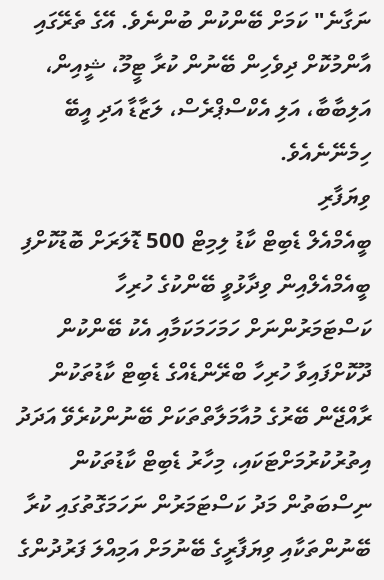ނަގާނެ" ކަމަށް ބޭންކުން ބުންނެވެ. އޭގެ ތެރޭގައި އާންމުކޮށް ދިވެހިން ބޭނުން ކުރާ ޓީމޫ، ޝީއިން، އަލިބާބާ، އަލި އެކްސްޕްރެސް، ލަޒާޑާ އަދި އީބޭ ހިމެނޭނެއެވެ.
ވިޔަފާރި
ބީއެމްއެލް ޑެބިޓް ކާޑު ލިމިޓް 500 ޑޮލަރަށް ބޮޑުކޮށްފި
ބީއެމްއެލްއިން ވިދާޅުވީ ބޭންކުގެ ހުރިހާ ކަސްޓަމަރުންނަށް ހަމަހަމަކަމާއި އެކު ބޭންކުން ދޫކޮށްފައިވާ ހުރިހާ ބްރޭންޑެއްގެ ޑެބިޓް ކާޑުތަކުން ރާއްޖޭން ބޭރުގެ މުއާމަލާތްތަކަށް ބޭނުންކުރެވޭ އަދަދު އިތުރުކުރުމަށްޓަކައި، މިހާރު ޑެބިޓް ކާޑުތަކުން ނިސްބަތުން މަދު ކަސްޓަމަރުން ނަހަމަގޮތުގައި ކުރާ ބޭނުންތަކާއި ވިޔަފާރީގެ ބޭނުމަށް އަމިއްލަ ފަރުދުންގެ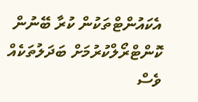އެކައުންޓްތަކުން ކުރާ ބޭނުން ކޮންޓްރޯލްކުރުމަށް ބަދަލުތަކެއް ވެސް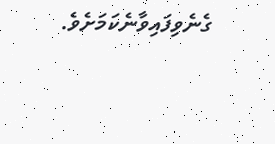ގެނެވިފައިވާނެކަމަށެވެ.